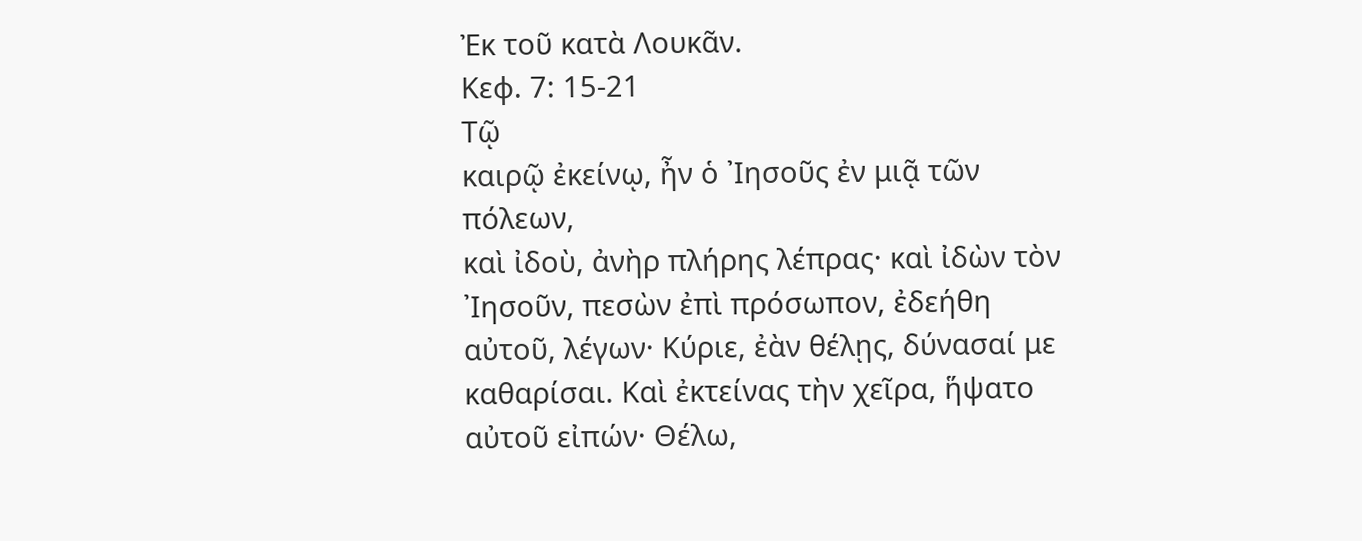Ἐκ τοῦ κατὰ Λουκᾶν.
Κεφ. 7: 15-21
Τῷ
καιρῷ ἐκείνῳ, ἦν ὁ ᾿Ιησοῦς ἐν μιᾷ τῶν πόλεων,
καὶ ἰδοὺ, ἀνὴρ πλήρης λέπρας· καὶ ἰδὼν τὸν ᾿Ιησοῦν, πεσὼν ἐπὶ πρόσωπον, ἐδεήθη
αὐτοῦ, λέγων· Κύριε, ἐὰν θέλῃς, δύνασαί με καθαρίσαι. Καὶ ἐκτείνας τὴν χεῖρα, ἥψατο
αὐτοῦ εἰπών· Θέλω,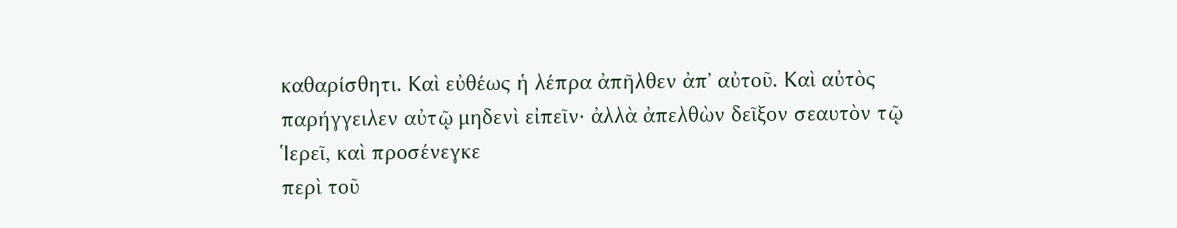καθαρίσθητι. Καὶ εὐθέως ἡ λέπρα ἀπῆλθεν ἀπ᾿ αὐτοῦ. Καὶ αὐτὸς
παρήγγειλεν αὐτῷ μηδενὶ εἰπεῖν· ἀλλὰ ἀπελθὼν δεῖξον σεαυτὸν τῷ Ἱερεῖ, καὶ προσένεγκε
περὶ τοῦ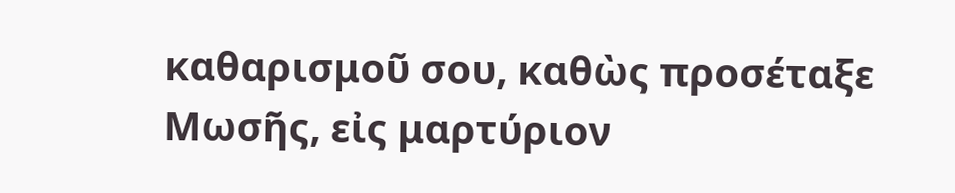καθαρισμοῦ σου, καθὼς προσέταξε Μωσῆς, εἰς μαρτύριον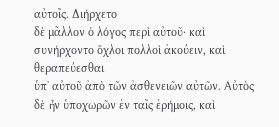αὐτοῖς. Διήρχετο
δὲ μᾶλλον ὁ λόγος περὶ αὐτοῦ· καὶ συνήρχοντο ὄχλοι πολλοὶ ἀκούειν, καὶ θεραπεύεσθαι
ὑπ᾿ αὐτοῦ ἀπὸ τῶν ἀσθενειῶν αὐτῶν. Αὐτὸς δὲ ἦν ὑποχωρῶν ἐν ταῖς ἐρήμοις, καὶ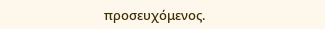προσευχόμενος.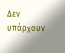Δεν υπάρχουν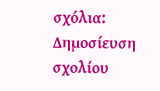σχόλια:
Δημοσίευση σχολίου